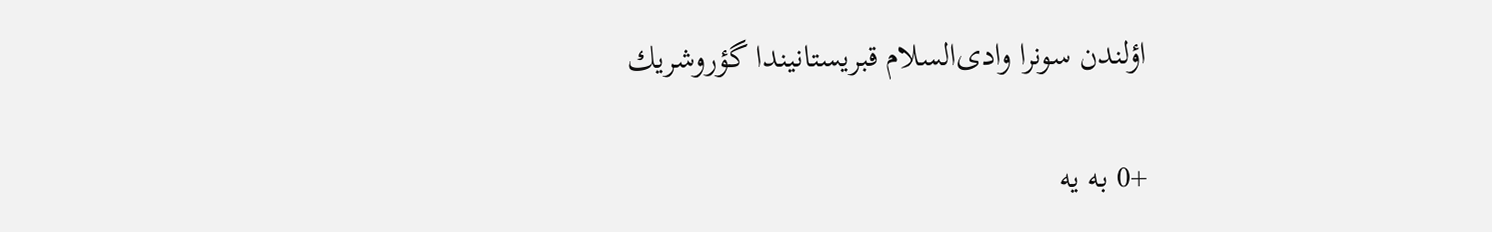اؤلندن سونرا وادی‌السلام قبریستانیندا گؤروشریك

+0 به یه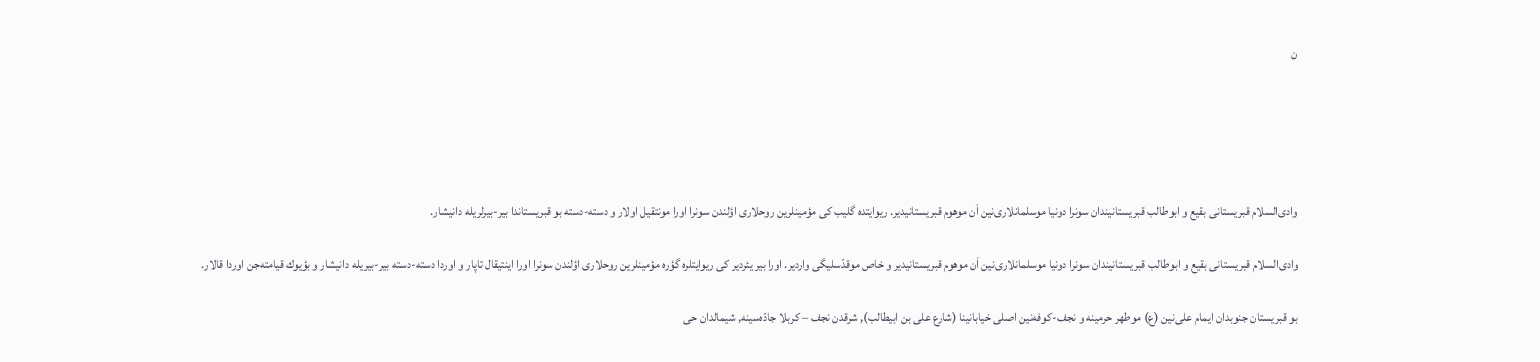ن





وادی‌السلام قبریستانی بقیع و ابوطالب قبریستانیندان سونرا دونیا موسلمانلاری‌نین اَن موهوم قبریستانیدیر. ریوایتده گلیب كی مؤمینلرین روحلاری اؤلندن سونرا اورا مونتقیل اولار و دسته-دسته بو قبریستاندا بیر-بیرلریله دانیشار.

وادی‌السلام قبریستانی بقیع و ابوطالب قبریستانیندان سونرا دونیا موسلمانلاری‌نین اَن موهوم قبریستانیدیر و خاص موقدّسلیگی واردیر. اورا بیر یئردیر كی ریوایتلره گؤره مؤمینلرین روحلاری اؤلندن سونرا اورا اینتیقال تاپار و اوردا دسته-دسته بیر-بیریله دانیشار و بؤیوك قیامته‌جن اوردا قالار.

بو قبریستان جنوبدان ایمام علی‌نین (ع) موطهر حرمینه و نجف-كوفه‌نین اصلی خیابانینا (شارع علی بن ابیطالب), شرقدن نجف – كربلا جادّه‌سینه, شیمالدان حی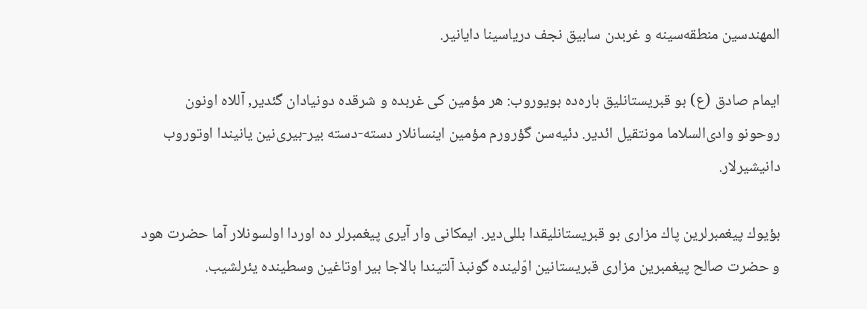المهندسین منطقه‌سینه و غربدن سابیق نجف دریاسینا دایانیر.

ایمام صادق (ع) بو قبریستانلیق باره‌ده بویوروب: هر مؤمین كی غربده و شرقده دونیادان گئدیر, آللاه اونون روحونو وادی‌السلاما مونتقیل ائدیر. دئیه‌سن گؤرورم مؤمین اینسانلار دسته-دسته بیر-بیری‌نین یانیندا اوتوروب دانیشیرلار.

بؤیوك پیغمبرلرین پاك مزاری بو قبریستانلیقدا بللی‌دیر. ایمكانی وار آیری پیغمبرلر ده اوردا اولسونلار آما حضرت هود و حضرت صالح پیغمبرین مزاری قبریستانین اوّلینده گونبذ آلتیندا بالاجا بیر اوتاغین وسطینده یئرلشیب.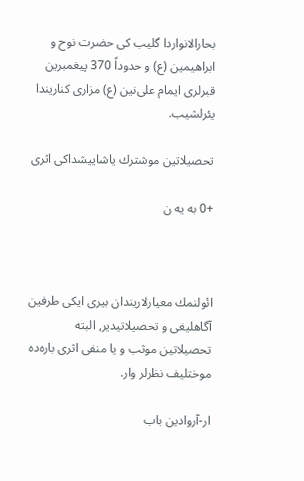بحارالانواردا گلیب كی حضرت نوح و ابراهیمین (ع) و حدوداً 370 پیغمبرین قبرلری ایمام علی‌نین (ع) مزاری كناریندا یئرلشیب.

تحصیلاتین موشترك یاشاییشداكی اثری

+0 به یه ن



ائولنمك معیارلاریندان بیری ایكی طرفین آگاهلیغی و تحصیلاتیدیر, البته تحصیلاتین موثب و یا منفی اثری باره‌ده موختلیف نظرلر وار.

ار-آروادین باب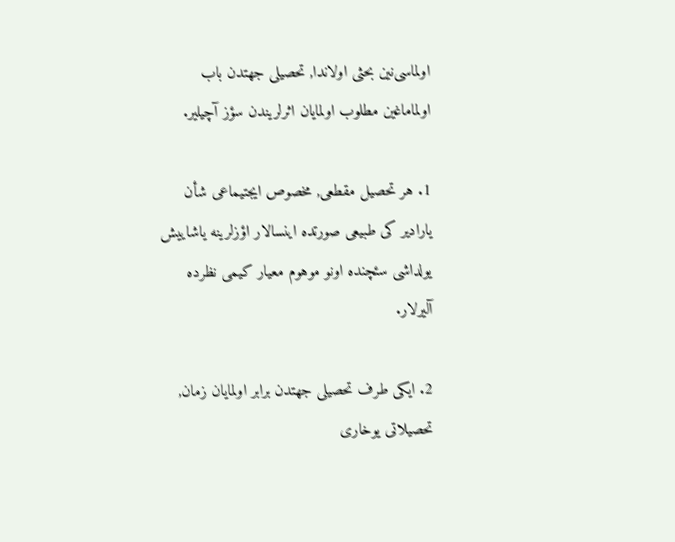اولماسی‌نین بحثی اولاندا, تحصیلی جهتدن باب اولماماغین مطلوب اولمایان اثرلریندن سؤز آچیلیر.

1. هر تحصیل مقطعی‌, مخصوص ایجتیماعی شأن یارادیر كی طبیعی صورتده اینسالار اؤزلرینه یاشاییش یولداشی سئچنده اونو موهوم معیار كیمی نظرده آلیرلار.

2. ایكی طرف تحصیلی جهتدن برابر اولمایان زمان, تحصیلاتی یوخاری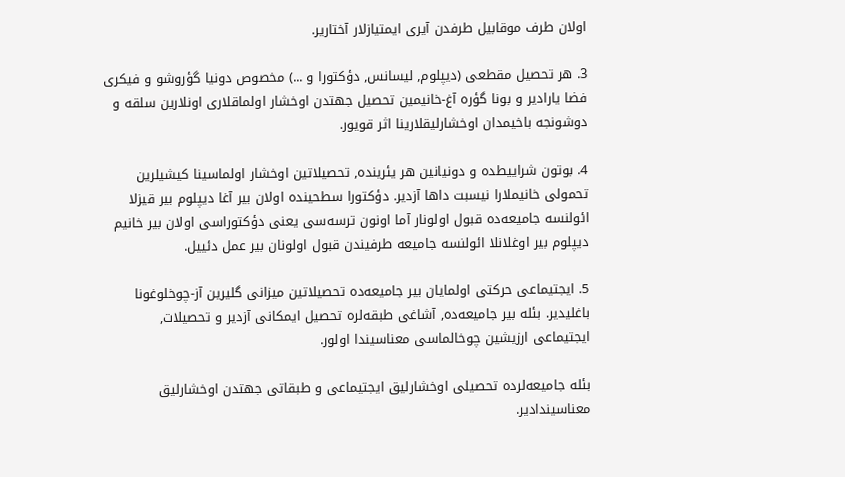اولان طرف موقابیل طرفدن آیری ایمتیازلار آختاریر.

3. هر تحصیل مقطعی (دیپلوم, لیسانس, دؤكتورا و ...) مخصوص دونیا گؤروشو و فیكری فضا یارادیر و بونا گؤره آغ-خانیمین تحصیل جهتدن اوخشار اولماقلاری اونلارین سلقه و دوشونجه باخیمدان اوخشارلیقلارینا اثر قویور.

4. بوتون شراییطده و دونیانین هر یئرینده, تحصیلاتین اوخشار اولماسینا كیشیلرین تحمولی خانیملارا نیسبت داها آزدیر. دؤكتورا سطحینده اولان بیر آغا دیپلوم بیر قیزلا ائولنسه جامیعه‌ده قبول اولونار آما اونون ترسه‌سی یعنی دؤكتوراسی اولان بیر خانیم دیپلوم بیر اوغلانلا ائولنسه جامیعه طرفیندن قبول اولونان بیر عمل دئییل.

5. ایجتیماعی حركتی اولمایان بیر جامیعه‌ده تحصیلاتین میزانی گلیرین آز-چوخلوغونا باغلیدیر. بئله بیر جامیعه‌ده, آشاغی طبقه‌لره تحصیل ایمكانی آزدیر و تحصیلات, ایجتیماعی ارزیشین چوخالماسی معناسیندا اولور.

بئله جامیعه‌لرده تحصیلی اوخشارلیق ایجتیماعی و طبقاتی جهتدن اوخشارلیق معناسیندادیر.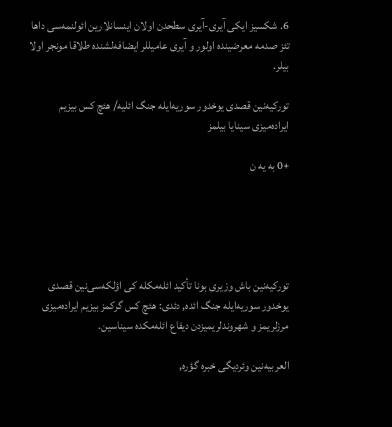6. شكسیز ایكی آیری-آیری سطحدن اولان اینسانلارین ائولنمه‌سی داها تئز صدمه معرضینده اولور و آیری عامیللر ایضافه‌لشنده طلاقا مونجر اولا بیلر.

توركیه‌نین قصدی یوخدور سوریه‌ایله جنگ ائلیه/ هئچ كس بیزیم ایراده‌میزی سینایا بیلمز

+0 به یه ن





توركیه‌نین باش وزیری بونا تأكید ائله‌مكله كی اؤلكه‌سی‌نین قصدی یوخدور سوریه‌ایله جنگ ائده, دئدی: هئچ كس گركمز بیزیم ایراده‌میزی مرزلریمز و شهروندلریمیزدن دیفاع ائله‌مكده سیناسین.

العربیه‌نین وئردیگی خبره گؤره,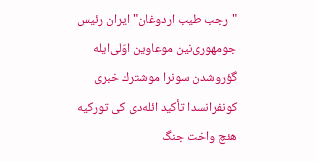"رجب طیب اردوغان" ایران رئیس جومهوری‌نین موعاوین اوّلی‌ایله گؤروشدن سونرا موشترك خبری كونفرانسدا تأكید ائله‌دی كی توركیه هئچ واخت جنگ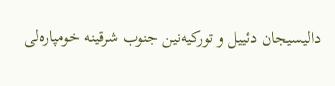دالیسیجان دئییل و توركیه‌نین جنوب شرقینه خومپاره‌لی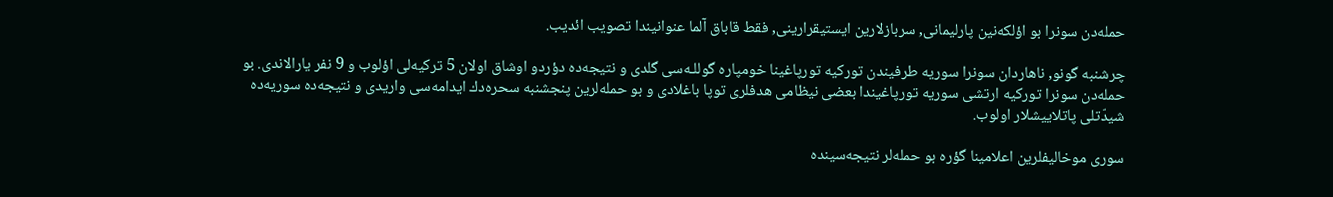حمله‌دن سونرا بو اؤلكه‌نین پارلیمانی, سربازلارین ایستیقرارینی, فقط قاباق آلما عنوانیندا تصویب ائدیب.

چرشنبه گونو, ناهاردان سونرا سوریه طرفیندن توركیه تورپاغینا خومپاره گوللـه‌سی گلدی و نتیجه‌ده دؤردو اوشاق اولان 5 تركیه‌لی اؤلوب و 9 نفر یارالاندی. بو حمله‌دن سونرا توركیه ارتشی سوریه تورپاغیندا بعضی نیظامی هدفلری توپا باغلادی و بو حمله‌لرین پنجشنبه سحره‌دك ایدامه‌سی واریدی و نتیجه‌ده سوریه‌ده شیدّتلی پاتلاییشلار اولوب.

سوری موخالیفلرین اعلامینا گؤره بو حمله‌لر نتیجه‌سینده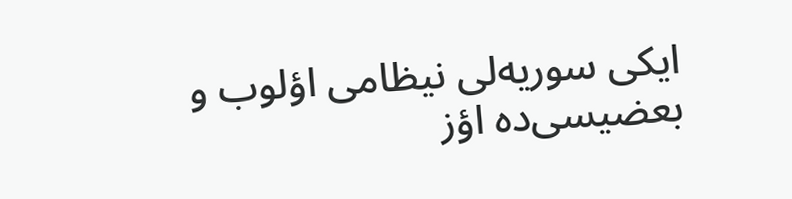ایكی سوریه‌لی نیظامی اؤلوب و بعضیسی‌ده اؤز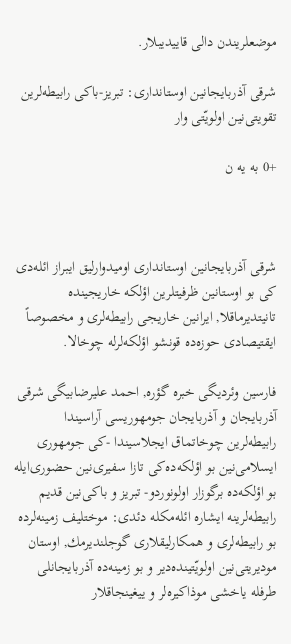موضعلریندن دالی قاییدیبلار.

شرقی آذربایجانین اوستانداری: تبریز-باكی رابیطه‌لرین تقویتی‌نین اولویّتی وار

+0 به یه ن



شرقی آذربایجانین اوستانداری اومیدوارلیق ایبراز ائله‌دی كی بو اوستانین ظرفیتلرین اؤلكه‌ خاریجینده تانیتدیرماقلا, ایرانین خاریجی رابیطه‌لری و مخصوصاً ایقتیصادی حوزه‌ده قونشو اؤلكه‌لرله چوخالا.

فارسین وئردیگی خبره گؤره, احمد علیرضابیگی شرقی آذربایجان و آذربایجان جومهوریسی آراسیندا رابیطه‌لرین چوخاتماق ایجلاسیندا -كی جومهوری ایسلامی‌نین بو اؤلكه‌ده‌كی تازا سفیری‌نین حضوری‌ایله بو اؤلكه‌ده برگوزار اولونوردو- تبریز و باكی‌نین قدیم رابیطه‌لرینه ایشاره ائله‌مكله دئدی: موختلیف زمینه‌لرده بو رابیطه‌لری و همكارلیقلاری گوجلندیرمك, اوستان مودیریتی‌نین اولویّتینده‌دیر و بو زمینه‌ده آذربایجانلی طرفله یاخشی موذاكیره‌لر و ییغینجاقلار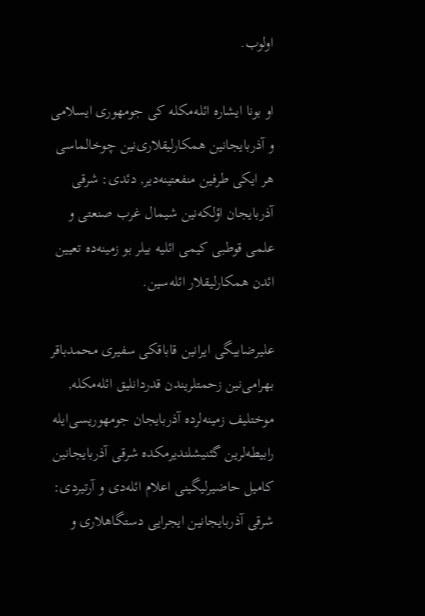اولوب.

او بونا ایشاره ائله‌مكله كی جومهوری ایسلامی و آذربایجانین همكارلیقلاری‌نین چوخالماسی هر ایكی طرفین منفعتینه‌دیر, دئدی: شرقی آذربایجان اؤلكه‌نین شیمال غرب صنعتی و علمی قوطبی كیمی ائلیه بیلر بو زمینه‌ده تعیین ائدن همكارلیقلار ائله‌سین.

علیرضابیگی ایرانین قاباقكی سفیری محمدباقر بهرامی‌نین زحمتلریندن قدردانلیق ائله‌مكله, موختلیف زمینه‌لرده آذربایجان جومهوریسی‌ایله رابیطه‌لرین گئنیشلندیرمكده شرقی آذربایجانین كامیل حاضیرلیگینی اعلام ائله‌دی و آرتیردی: شرقی آذربایجانین ایجرایی دستگاهلاری و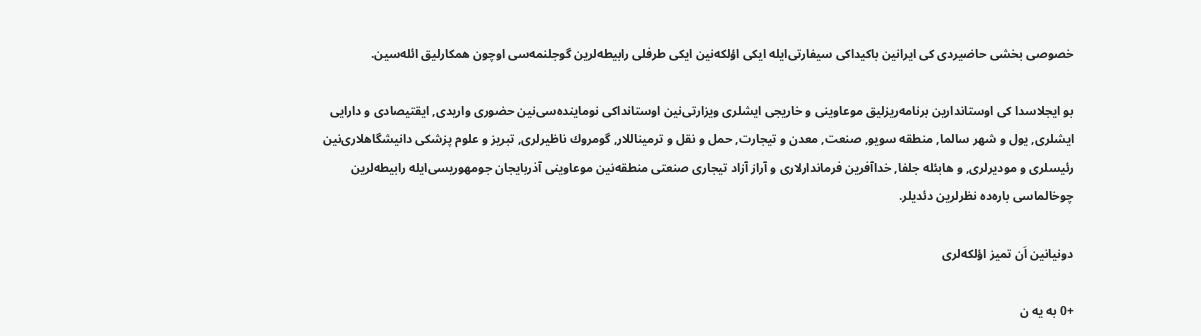خصوصی بخشی حاضیردی كی ایرانین باكیداكی سیفارتی‌ایله ایكی اؤلكه‌نین ایكی طرفلی رابیطه‌لرین گوجلنمه‌سی اوچون همكارلیق ائله‌سین.

بو ایجلاسدا كی اوستاندارین برنامه‌ریزلیق موعاوینی و خاریجی ایشلری ویزارتی‌نین اوستانداكی نوماینده‌سی‌نین حضوری واریدی, ایقتیصادی و دارایی ایشلری, یول و شهر سالما, منطقه سویو, صنعت, معدن و تیجارت, حمل و نقل و ترمیناللار, گومروك ناظیرلری, تبریز و علوم پزشكی دانیشگاهلاری‌نین رئیسلری و مودیرلری, و هابئله جلفا, خداآفرین فرماندارلاری و آراز آزاد تیجاری صنعتی منطقه‌نین موعاوینی آذربایجان جومهوریسی‌ایله رابیطه‌لرین چوخالماسی باره‌ده نظرلرین دئدیلر.

دونیانین اَن تمیز اؤلكه‌لری

+0 به یه ن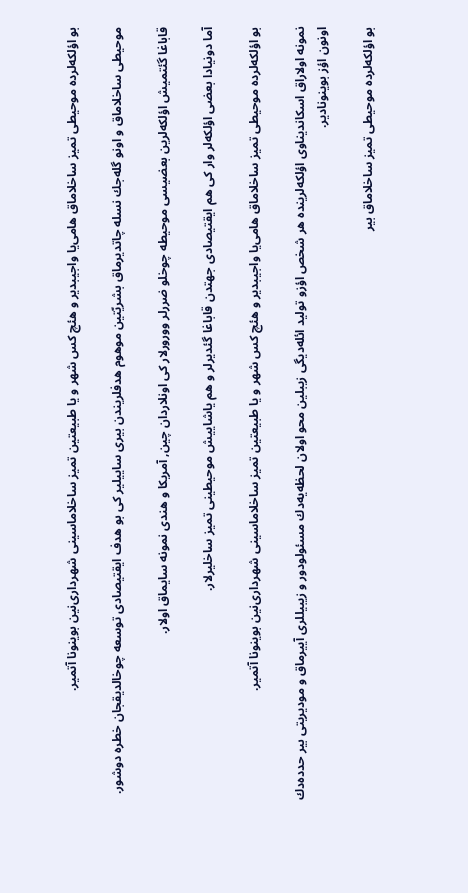بو اؤلكه‌لرده موحیطی تمیز ساخلاماق هامی‌یا واجیبدیر و هئچ كس شهر و یا طبیعتین تمیز ساخلاماسینی شهرداری‌نین بوینونا آتمیر.

موحیطی ساخلاماق و اونو گله‌جك نسله چاتدیرماق بشریّتین موهوم هدفلریندن بیری ساییلیر كی بو هدف ایقتیصادی توسعه چوخالدیقجان خطره دوشور.

قاباغا گئتمیش اؤلكه‌لرین بعضیسی موحیطه چوخلو ضررلر وورورلار كی اونلاردان چین, آمریكا و هندی نمونه سایماق اولار.

آما دونیادا بعضی اؤلكه‌لر وار كی هم ایقتیصادی جهتدن قاباغا گئدیرلر و هم یاشاییش موحیطینی تمیز ساخلیرلار.

بو اؤلكه‌لرده موحیطی تمیز ساخلاماق هامی‌یا واجیبدیر و هئچ كس شهر و یا طبیعتین تمیز ساخلاماسینی شهرداری‌نین بوینونا آتمیر.

نمونه اولاراق اسكاندیناوی اؤلكه‌لرینده هر شخص اؤزو تولید ائله‌دیگی زیبلین محو اولان لحظه‌یه‌دك مسئولودور و زیبیللری آییرماق و مودیریتی بیر حدده‌دك اونون اؤز بوینونادیر.

بو اؤلكه‌لرده موحیطی تمیز ساخلاماق بیر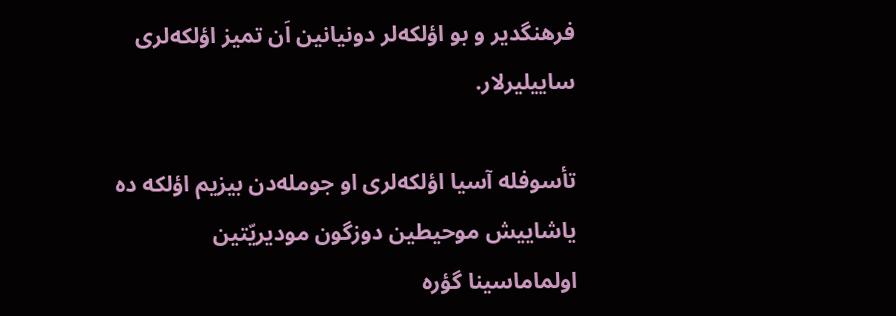فرهنگدیر و بو اؤلكه‌لر دونیانین اَن تمیز اؤلكه‌لری ساییلیرلار.

تأسوفله آسیا اؤلكه‌لری او جومله‌دن بیزیم اؤلكه‌ ده یاشاییش موحیطین دوزگون مودیریّتین اولماماسینا گؤره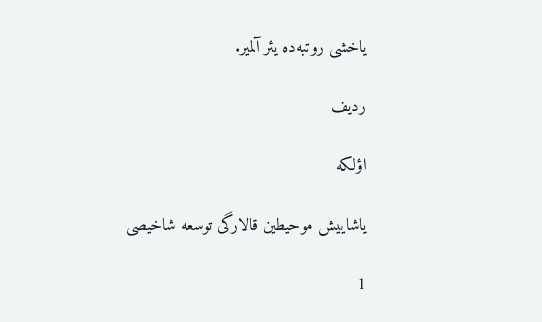یاخشی روتبه‌ده یئر آلمیر.

ردیف

اؤلكه

یاشاییش موحیطین قالارگی توسعه شاخیصی

1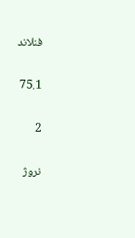فنلاند

75.1

2

نروژ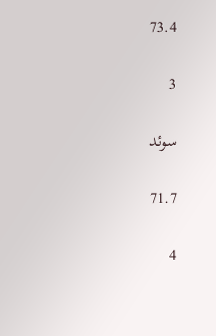73.4

3

سوئد

71.7

4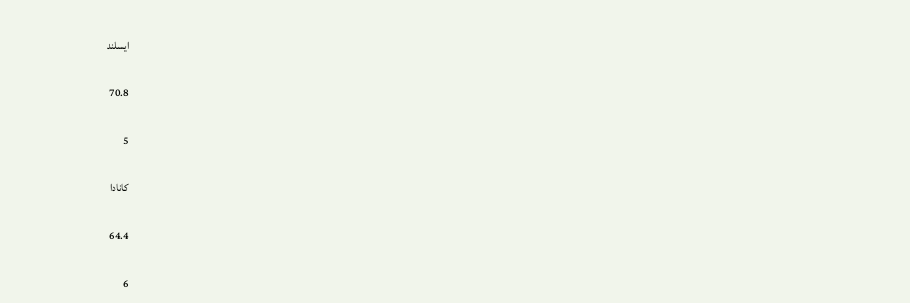ایسلند

70.8

5

كانادا

64.4

6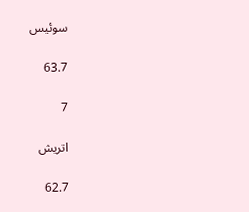سوئیس

63.7

7

اتریش

62.7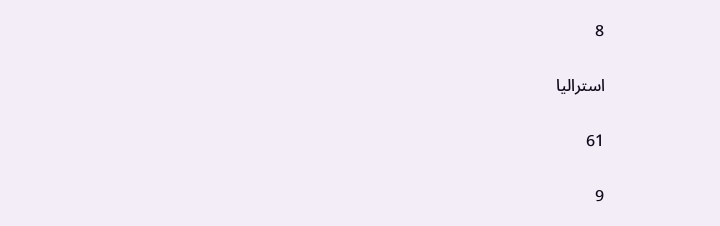8

استرالیا

61

9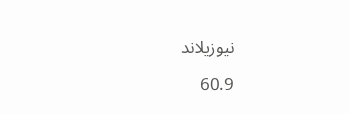نیوزیلاند

60.9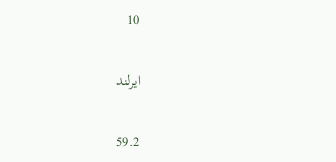10

ایرلند

59.2